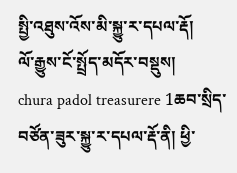སྤྱི་འཐུས་འོས་མི་སྐྱུ་ར་དཔལ་རྡོ།
ལོ་རྒྱུས་ངོ་སྤྲོད་མདོར་བསྡུས།
chura padol treasurere 1ཆབ་སྲིད་བཙོན་ཟུར་སྐྱུ་ར་དཔལ་རྡོ་ནི། ཕྱི་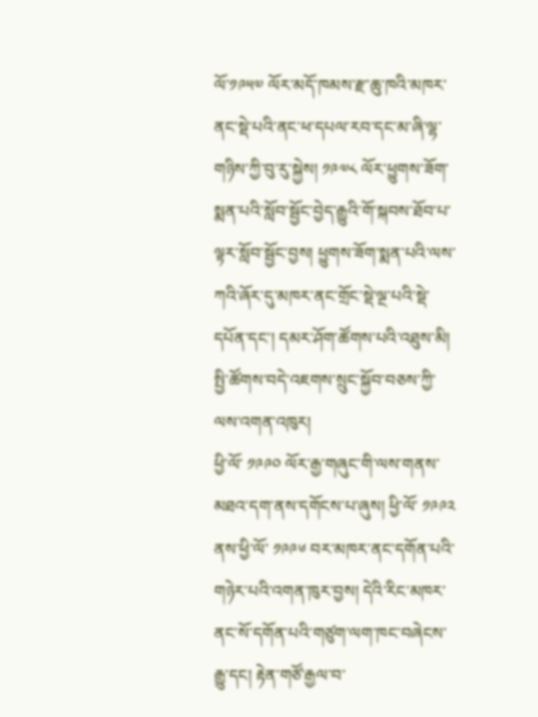ལོ་༡༩༥༧ ལོར་མདོ་ཁམས་རྫ་ཆུ་ཁའི་མཁར་ནང་སྡེ་པའི་ནང་ཕ་དཔལ་རབ་དང་མ་ཞི་ལྷ་གཉིས་ཀྱི་བུ་རུ་སྐྱེས། ༡༩༧༨ ལོར་ཕྱུགས་ཟོག་སྨན་པའི་སློབ་སྦྱོང་བྱེད་རྒྱུའི་གོ་སྐབས་ཐོབ་པ་ལྟར་སློབ་སྦྱོང་བྱས། ཕྱུགས་ཟོག་སྨན་པའི་ལས་ཀའི་ཞོར་དུ་མཁར་ནང་གྲོང་སྡེ་ལྔ་པའི་སྡེ་དཔོན་དང་། དམར་ཤོག་ཚོགས་པའི་འཐུས་མི། སྤྱི་ཚོགས་བདེ་འཇགས་སྲུང་སྐྱོབ་བཅས་ཀྱི་ལས་འགན་འཁུར།
ཕྱི་ལོ་ ༡༩༩༠ ལོར་རྒྱ་གཞུང་གི་ལས་གནས་མཐའ་དག་ནས་དགོངས་པ་ཞུས། ཕྱི་ལོ་ ༡༩༩༢ ནས་ཕྱི་ལོ་ ༡༩༩༦ བར་མཁར་ནང་དགོན་པའི་གཉེར་པའི་འགན་ཁུར་བྱས། དེའི་རིང་མཁར་ནང་སོ་དགོན་པའི་གཙུག་ལག་ཁང་བཞེངས་རྒྱུ་དང། རྟེན་གཙོ་རྒྱལ་བ་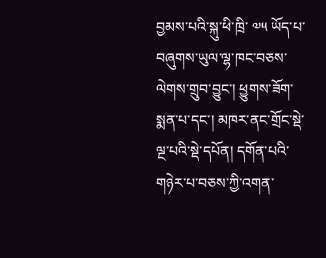བྱམས་པའི་སྐུ་ཕི་ཁྲི་ ༧༥ ཡོད་པ་བཞུགས་ཡུལ་ལྷ་ཁང་བཅས་ལེགས་གྲུབ་བྱུང་། ཕྱུགས་ཟོག་སྨན་པ་དང་། མཁར་ནང་གྲོང་སྡེ་ལྔ་པའི་སྡེ་དཔོན། དགོན་པའི་གཉེར་པ་བཅས་ཀྱི་འགན་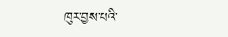ཁུར་བྱས་པའི་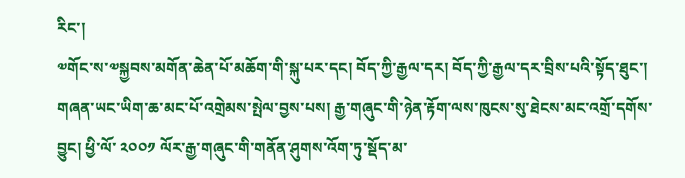རིང་།
༧གོང་ས་༧སྐྱབས་མགོན་ཆེན་པོ་མཆོག་གི་སྐུ་པར་དང། བོད་ཀྱི་རྒྱལ་དར། བོད་ཀྱི་རྒྱལ་དར་བྲིས་པའི་སྟོད་ཐུང་། གཞན་ཡང་ཡིག་ཆ་མང་པོ་འགྲེམས་སྤེལ་བྱས་པས། རྒྱ་གཞུང་གི་ཉེན་རྟོག་ལས་ཁུངས་སུ་ཐེངས་མང་འགྲོ་དགོས་བྱུང། ཕྱི་ལོ་ ༢༠༠༡ ལོར་རྒྱ་གཞུང་གི་གནོན་ཤུགས་འོག་ཏུ་སྡོད་མ་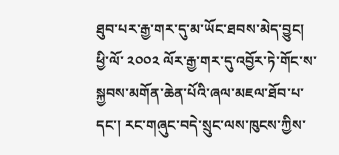ཐུབ་པར་རྒྱ་གར་དུ་མ་ཡོང་ཐབས་མེད་བྱུང།
ཕྱི་ལོ་ ༢༠༠༢ ལོར་རྒྱ་གར་དུ་འབྱོར་ཏེ་གོང་ས་སྐྱབས་མགོན་ཆེན་པོའི་ཞལ་མཇལ་ཐོབ་པ་དང་། རང་གཞུང་བདེ་སྲུང་ལས་ཁུངས་ཀྱིས་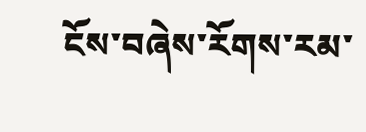ངོས་བཞེས་རོགས་རམ་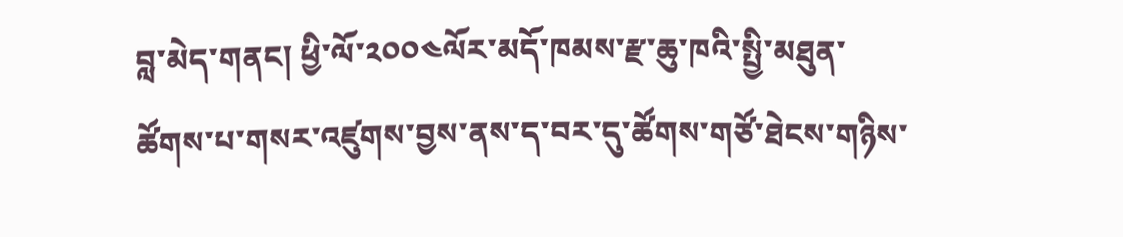བླ་མེད་གནང། ཕྱི་ལོ་༢༠༠༤ལོར་མདོ་ཁམས་རྫ་ཆུ་ཁའི་སྤྱི་མཐུན་ཚོགས་པ་གསར་འཛུགས་བྱས་ནས་ད་བར་དུ་ཚོགས་གཙོ་ཐེངས་གཉིས་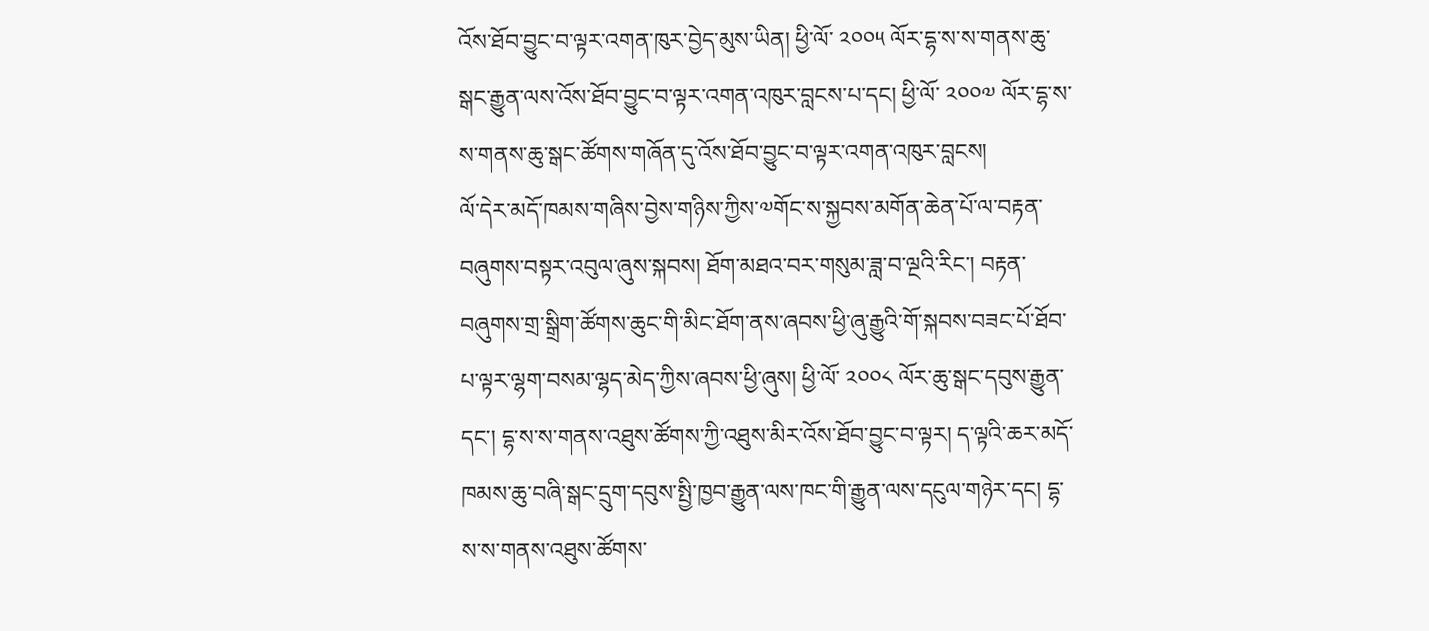འོས་ཐོབ་བྱུང་བ་ལྟར་འགན་ཁུར་བྱེད་མུས་ཡིན། ཕྱི་ལོ་ ༢༠༠༥ ལོར་དྷ་ས་ས་གནས་ཆུ་སྒང་རྒྱུན་ལས་འོས་ཐོབ་བྱུང་བ་ལྟར་འགན་འཁུར་བླངས་པ་དང། ཕྱི་ལོ་ ༢༠༠༧ ལོར་དྷ་ས་ས་གནས་ཆུ་སྒང་ཚོགས་གཞོན་དུ་འོས་ཐོབ་བྱུང་བ་ལྟར་འགན་འཁུར་བླངས།
ལོ་དེར་མདོ་ཁམས་གཞིས་བྱེས་གཉིས་ཀྱིས་༧གོང་ས་སྐྱབས་མགོན་ཆེན་པོ་ལ་བརྟན་བཞུགས་བསྟར་འབུལ་ཞུས་སྐབས། ཐོག་མཐའ་བར་གསུམ་ཟླ་བ་ལྔའི་རིང་། བརྟན་བཞུགས་གྲ་སྒྲིག་ཚོགས་ཆུང་གི་མིང་ཐོག་ནས་ཞབས་ཕྱི་ཞུ་རྒྱུའི་གོ་སྐབས་བཟང་པོ་ཐོབ་པ་ལྟར་ལྷག་བསམ་ལྷད་མེད་ཀྱིས་ཞབས་ཕྱི་ཞུས། ཕྱི་ལོ་ ༢༠༠༨ ལོར་ཆུ་སྒང་དབུས་རྒྱུན་དང་། དྷ་ས་ས་གནས་འཐུས་ཚོགས་ཀྱི་འཐུས་མིར་འོས་ཐོབ་བྱུང་བ་ལྟར། ད་ལྟའི་ཆར་མདོ་ཁམས་ཆུ་བཞི་སྒང་དྲུག་དབུས་སྤྱི་ཁྱབ་རྒྱུན་ལས་ཁང་གི་རྒྱུན་ལས་དངུལ་གཉེར་དང། དྷ་ས་ས་གནས་འཐུས་ཚོགས་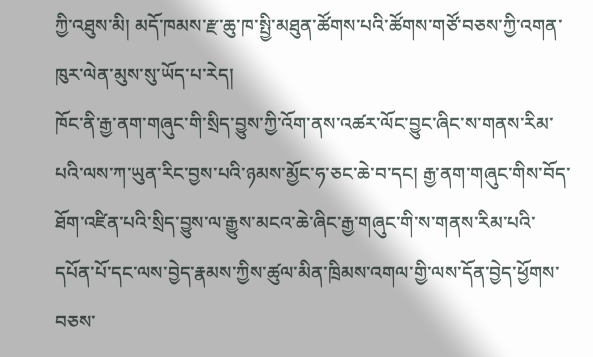ཀྱི་འཐུས་མི། མདོ་ཁམས་རྫ་ཆུ་ཁ་སྤྱི་མཐུན་ཚོགས་པའི་ཚོགས་གཙོ་བཅས་ཀྱི་འགན་ཁུར་ལེན་མུས་སུ་ཡོད་པ་རེད།
ཁོང་ནི་རྒྱ་ནག་གཞུང་གི་སྲིད་བྱུས་ཀྱི་འོག་ནས་འཚར་ལོང་བྱུང་ཞིང་ས་གནས་རིམ་པའི་ལས་ཀ་ཡུན་རིང་བྱས་པའི་ཉམས་མྱོང་ཧ་ཅང་ཆེ་བ་དང། རྒྱ་ནག་གཞུང་གིས་བོད་ཐོག་འཛིན་པའི་སྲིད་བྱུས་ལ་རྒྱུས་མངའ་ཆེ་ཞིང་རྒྱ་གཞུང་གི་ས་གནས་རིམ་པའི་དཔོན་པོ་དང་ལས་བྱེད་རྣམས་ཀྱིས་ཚུལ་མིན་ཁྲིམས་འགལ་གྱི་ལས་དོན་བྱེད་ཕྱོགས་བཅས་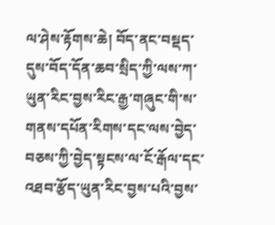ལ་ཤེས་རྟོགས་ཆེ། བོད་ནང་བསྡད་དུས་བོད་དོན་ཆབ་སྲིད་ཀྱི་ལས་ཀ་ཡུན་རིང་བྱས་རིང་རྒྱ་གཞུང་གི་ས་གནས་དཔོན་རིགས་དང་ལས་བྱེད་བཅས་ཀྱི་བྱེད་སྟངས་ལ་ངོ་རྒོལ་དང་འཐབ་རྩོད་ཡུན་རིང་བྱས་པའི་བྱས་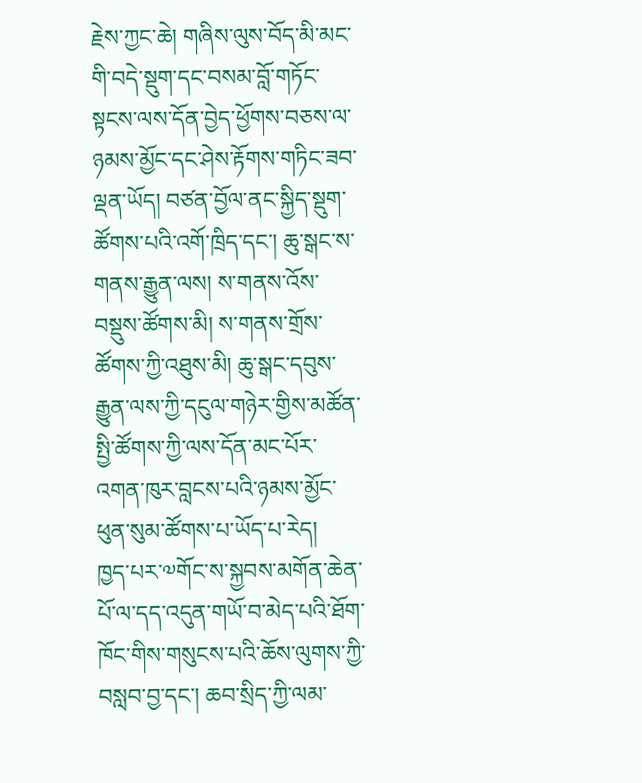རྗེས་ཀྱང་ཆེ། གཞིས་ལུས་བོད་མི་མང་གི་བདེ་སྡུག་དང་བསམ་བློ་གཏོང་སྟངས་ལས་དོན་བྱེད་ཕྱོགས་བཅས་ལ་ཉམས་མྱོང་དང་ཤེས་རྟོགས་གཏིང་ཟབ་ལྡན་ཡོད། བཙན་བྱོལ་ནང་སྐྱིད་སྡུག་ཚོགས་པའི་འགོ་ཁྲིད་དང་། ཆུ་སྒང་ས་གནས་རྒྱུན་ལས། ས་གནས་འོས་བསྡུས་ཚོགས་མི། ས་གནས་གྲོས་ཚོགས་ཀྱི་འཐུས་མི། ཆུ་སྒང་དབུས་རྒྱུན་ལས་ཀྱི་དངུལ་གཉེར་གྱིས་མཚོན་སྤྱི་ཚོགས་ཀྱི་ལས་དོན་མང་པོར་འགན་ཁུར་བླངས་པའི་ཉམས་མྱོང་ཕུན་སུམ་ཚོགས་པ་ཡོད་པ་རེད།
ཁྱད་པར་༧གོང་ས་སྐྱབས་མགོན་ཆེན་པོ་ལ་དད་འདུན་གཡོ་བ་མེད་པའི་ཐོག་ཁོང་གིས་གསུངས་པའི་ཆོས་ལུགས་ཀྱི་བསླབ་བྱ་དང་། ཆབ་སྲིད་ཀྱི་ལམ་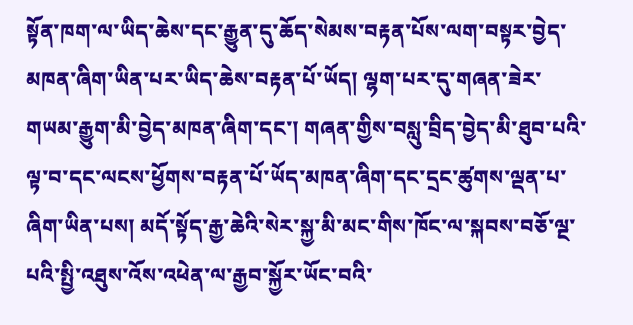སྟོན་ཁག་ལ་ཡིད་ཆེས་དང་རྒྱུན་དུ་ཆོད་སེམས་བརྟན་པོས་ལག་བསྟར་བྱེད་མཁན་ཞིག་ཡིན་པར་ཡིད་ཆེས་བརྟན་པོ་ཡོད། ལྷག་པར་དུ་གཞན་ཟེར་གཡམ་རྒྱུག་མི་བྱེད་མཁན་ཞིག་དང་། གཞན་གྱིས་བསླུ་བྲིད་བྱེད་མི་ཐུབ་པའི་ལྟ་བ་དང་ལངས་ཕྱོགས་བརྟན་པོ་ཡོད་མཁན་ཞིག་དང་དྲང་ཚུགས་ལྡན་པ་ཞིག་ཡིན་པས། མདོ་སྟོད་རྒྱ་ཆེའི་སེར་སྐྱ་མི་མང་གིས་ཁོང་ལ་སྐབས་བཅོ་ལྔ་པའི་སྤྱི་འཐུས་འོས་འཕེན་ལ་རྒྱབ་སྐྱོར་ཡོང་བའི་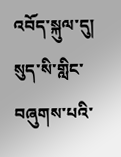འབོད་སྐུལ་དུ།
སུད་སི་གླིང་བཞུགས་པའི་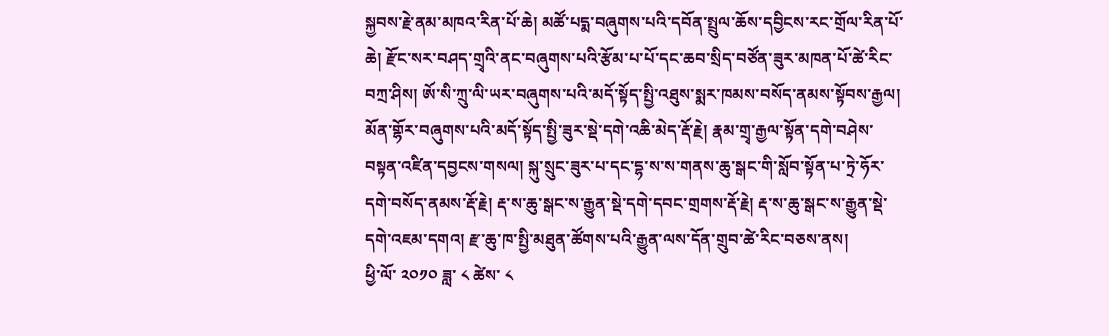སྐྱབས་རྗེ་ནམ་མཁའ་རིན་པོ་ཆེ། མཚོ་པདྨ་བཞུགས་པའི་དབོན་སྤྲུལ་ཆོས་དབྱིངས་རང་གྲོལ་རིན་པོ་ཆེ། རྫོང་སར་བཤད་གྲྭའི་ནང་བཞུགས་པའི་རྩོམ་པ་པོ་དང་ཆབ་སྲིད་བཙོན་ཟུར་མཁན་པོ་ཚེ་རིང་བཀྲ་ཤིས། ཨོ་སི་ཀྲུ་ལི་ཡར་བཞུགས་པའི་མདོ་སྟོད་སྤྱི་འཐུས་སྨར་ཁམས་བསོད་ནམས་སྟོབས་རྒྱལ། མོན་གྷོར་བཞུགས་པའི་མདོ་སྟོད་སྤྱི་ཟུར་སྡེ་དགེ་འཆི་མེད་རྡོ་རྗེ། རྣམ་གྲྭ་རྒྱལ་སྟོན་དགེ་བཤེས་བསྟན་འཛིན་དབྱངས་གསལ། སྐུ་སྲུང་ཟུར་པ་དང་དྷ་ས་ས་གནས་ཆུ་སྒང་གི་སློབ་སྟོན་པ་ཏྲེ་ཧོར་དགེ་བསོད་ནམས་རྡོ་རྗེ། རྡ་ས་ཆུ་སྒང་ས་རྒྱུན་སྡེ་དགེ་དབང་གྲགས་རྡོ་རྗེ། རྡ་ས་ཆུ་སྒང་ས་རྒྱུན་སྡེ་དགེ་འཇམ་དགའ། རྫ་ཆུ་ཁ་སྤྱི་མཐུན་ཚོགས་པའི་རྒྱུན་ལས་དོན་གྲུབ་ཚེ་རིང་བཅས་ནས།
ཕྱི་ལོ་ ༢༠༡༠ ཟླ་ ༨ ཚེས་ ༨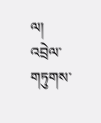ལ།   འབྲེལ་གཏུགས་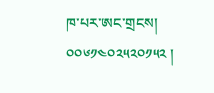ཁ་པར་ཨང་གྲངས། ༠༠༦༡༤༠༢༥༢༠༡༥༢ །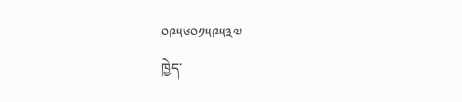༠༩༥༦༠༡༥༩༥༣༧
ཁྱེད་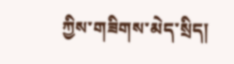ཀྱིས་གཟིགས་མེད་སྲིད།